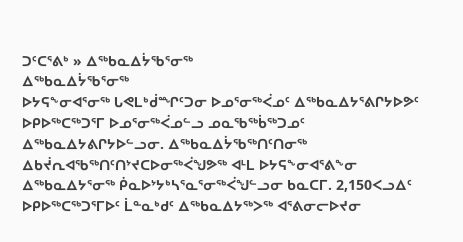ᑐᑦᑕᕐᕕᒃ » ᐃᖅᑲᓇᐃᔮᖃᕐᓂᖅ
ᐃᖅᑲᓇᐃᔮᖃᕐᓂᖅ
ᐅᔭᕋᖕᓂᐊᕐᓂᖅ ᒐᕙᒪᒃᑰᙱᑦᑐᓂ ᐅᓄᕐᓂᖅᐹᓄᑦ ᐃᖅᑲᓇᐃᔭᕐᕕᒋᔭᐅᕗᑦ ᐅᑭᐅᖅᑕᖅᑐᕐᒥ ᐅᓄᕐᓂᖅᐹᓄᓪᓗ ᓄᓇᖃᖅᑳᖅᑐᓄᑦ ᐃᖅᑲᓇᐃᔭᕕᒋᔭᐅᓪᓗᓂ. ᐃᖅᑲᓇᐃᔮᖃᖅᑎᑦᑎᓂᖅ ᐃᑲᔫᕆᐊᖃᖅᑎᑦᑎᔾᔪᑕᐅᓂᖅᐹᖑᕗᖅ ᐊᒻᒪ ᐅᔭᕋᖕᓂᐊᕐᕕᖕᓂ ᐃᖅᑲᓇᐃᔭᕐᓂᖅ ᑮᓇᐅᔾᔭᒃᓴᕐᓇᕐᓂᖅᐹᖑᓪᓗᓂ ᑲᓇᑕᒥ. 2,150ᐸᓗᐃᑦ ᐅᑭᐅᖅᑕᖅᑐᕐᒥᐅᑦ ᒫᓐᓇᒃᑯᑦ ᐃᖅᑲᓇᐃᔭᖅᐳᖅ ᐊᕐᕕᓂᓕᐅᔪᓂ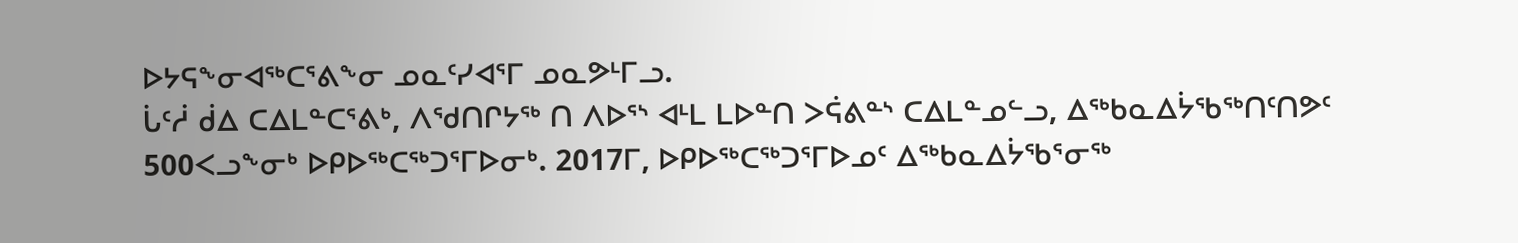ᐅᔭᕋᖕᓂᐊᖅᑕᕐᕕᖕᓂ ᓄᓇᑦᓯᐊᕐᒥ ᓄᓇᕗᒻᒥᓗ.
ᒑᑦᓲ ᑰᐃ ᑕᐃᒪᓐᑕᕐᕕᒃ, ᐱᖁᑎᒋᔭᖅ ᑎ ᐱᐅᕐᔅ ᐊᒻᒪ ᒪᐅᓐᑎ ᐳᕌᕕᓐᔅ ᑕᐃᒪᓐᓄᓪᓗ, ᐃᖅᑲᓇᐃᔮᖃᖅᑎᑦᑎᕗᑦ 500ᐸᓗᖕᓂᒃ ᐅᑭᐅᖅᑕᖅᑐᕐᒥᐅᓂᒃ. 2017ᒥ, ᐅᑭᐅᖅᑕᖅᑐᕐᒥᐅᓄᑦ ᐃᖅᑲᓇᐃᔮᖃᕐᓂᖅ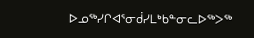ᐅᓄᖅᓯᒋᐊᕐᓂᑰᓯᒪᒃᑲᓐᓂᓚᐅᖅᐳᖅ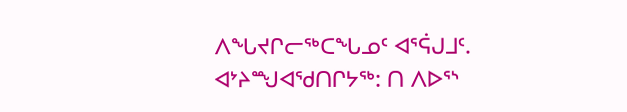ᐱᖓᔪᒋᓕᖅᑕᖓᓄᑦ ᐊᕐᕌᒍᒧᑦ. ᐊᔾᔨᙳᐊᖁᑎᒋᔭᖅ: ᑎ ᐱᐅᕐᔅ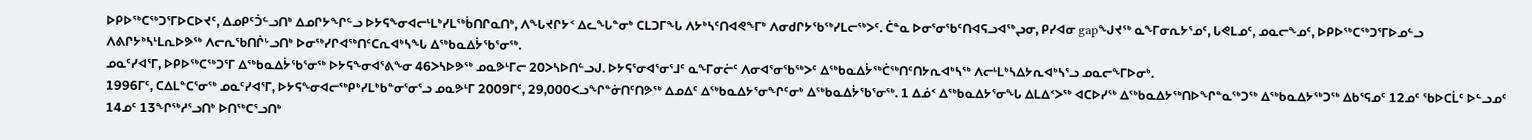ᐅᑭᐅᖅᑕᖅᑐᕐᒥᐅᑕᐅᔪᑦ, ᐃᓄᑭᑦᑑᓪᓗᑎᒃ ᐃᓄᒋᔭᖏᓪᓗ ᐅᔭᕋᖕᓂᐊᓕᒻᒪᒃᓯᒪᖅᑳᑎᒋᓇᑎᒃ, ᐱᖓᔪᒋᔭᑉ ᐃᓚᖓᓐᓂᒃ ᑕᒪᑐᒥᖓ ᐱᔭᒃᓴᑦᑎᐊᕙᖕᒥᒃ ᐱᓂᑯᒋᔭᖃᖅᓯᒪᓕᖅᐳᑦ. ᑖᓐᓇ ᐅᓂᕐᓂᖃᑦᑎᐊᕋᓗᐊᖅᖢᓂ, ᑭᓯᐊᓂ gapᖑᔪᖅ ᓇᖕᒥᓂᕆᔭᕐᓄᑦ, ᒐᕙᒪᓄᑦ, ᓄᓇᓕᖕᓄᑦ, ᐅᑭᐅᖅᑕᖅᑐᕐᒥᐅᓄᓪᓗ ᐱᕕᒋᔭᒃᓴᒻᒪᕆᐅᕗᖅ ᐱᓕᕆᖃᑎᒌᒡᓗᑎᒃ ᐅᓂᖅᓯᒋᐊᖅᑎᑦᑕᕆᐊᒃᓴᖓ ᐃᖅᑲᓇᐃᔮᖃᕐᓂᖅ.
ᓄᓇᑦᓯᐊᕐᒥ, ᐅᑭᐅᖅᑕᖅᑐᕐᒥ ᐃᖅᑲᓇᐃᔮᖃᕐᓂᖅ ᐅᔭᕋᖕᓂᐊᕐᕕᖕᓂ 46ᐳᓴᐅᕗᖅ ᓄᓇᕗᒻᒥᓕ 20ᐳᓴᐅᑎᓪᓗᒍ. ᐅᔭᕋᕐᓂᐊᕐᓂᕐᒧᑦ ᓇᖕᒥᓂᓖᑦ ᐱᓂᐊᕐᓂᖃᖅᐳᑦ ᐃᖅᑲᓇᐃᔮᖅᑖᖅᑎᑦᑎᔭᕆᐊᒃᓴᖅ ᐱᓕᒻᒪᒃᓴᐃᔭᕆᐊᒃᓴᕐᓗ ᓄᓇᓕᖕᒥᐅᓂᒃ.
1996ᒥᑦ, ᑕᐃᒪᓐᑕᕐᓂᖅ ᓄᓇᑦᓯᐊᕐᒥ, ᐅᔭᕋᖕᓂᐊᓕᖅᑭᒃᓯᒪᒃᑲᓐᓂᕐᓂᕐᓗ ᓄᓇᕗᒻᒥ 2009ᒥᑦ, 29,000ᐸᓗᖏᓐᓃᑎᑦᑎᕗᖅ ᐃᓄᐃᑦ ᐃᖅᑲᓇᐃᔭᕐᓂᖏᑦᓂᒃ ᐃᖅᑲᓇᐃᔮᖃᕐᓂᖅ. 1 ᐃᓅᑉ ᐃᖅᑲᓇᐃᔭᕐᓂᖓ ᐃᒪᐃᑉᐳᖅ ᐊᑕᐅᓯᖅ ᐃᖅᑲᓇᐃᔭᖅᑎᐅᖏᓐᓇᖅᑐᖅ ᐃᖅᑲᓇᐃᔭᖅᑐᖅ ᐃᑲᕐᕋᓄᑦ 12ᓄᑦ ᖃᐅᑕᒫᑦ ᐅᓪᓗᓄᑦ 14ᓄᑦ 13ᖏᖅᓱᕐᓗᑎᒃ ᐅᑎᖅᑕᕐᓗᑎᒃ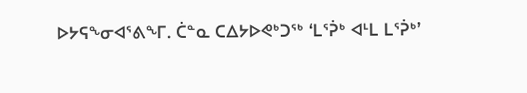ᐅᔭᕋᖕᓂᐊᕐᕕᖕᒥ. ᑖᓐᓇ ᑕᐃᔭᐅᕙᒃᑐᖅ ‘ᒪᕐᕉᒃ ᐊᒻᒪ ᒪᕐᕉᒃ’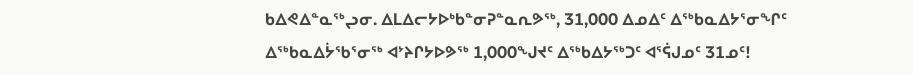ᑲᐃᕙᐃᓐᓇᖅᖢᓂ. ᐃᒪᐃᓕᔭᐅᒃᑲᓐᓂᕈᓐᓇᕆᕗᖅ, 31,000 ᐃᓄᐃᑦ ᐃᖅᑲᓇᐃᔭᕐᓂᖏᑦ ᐃᖅᑲᓇᐃᔮᖃᕐᓂᖅ ᐊᔾᔨᒋᔭᐅᕗᖅ 1,000ᖑᔪᑦ ᐃᖅᑲᐃᔭᖅᑐᑦ ᐊᕐᕌᒍᓄᑦ 31ᓄᑦ!